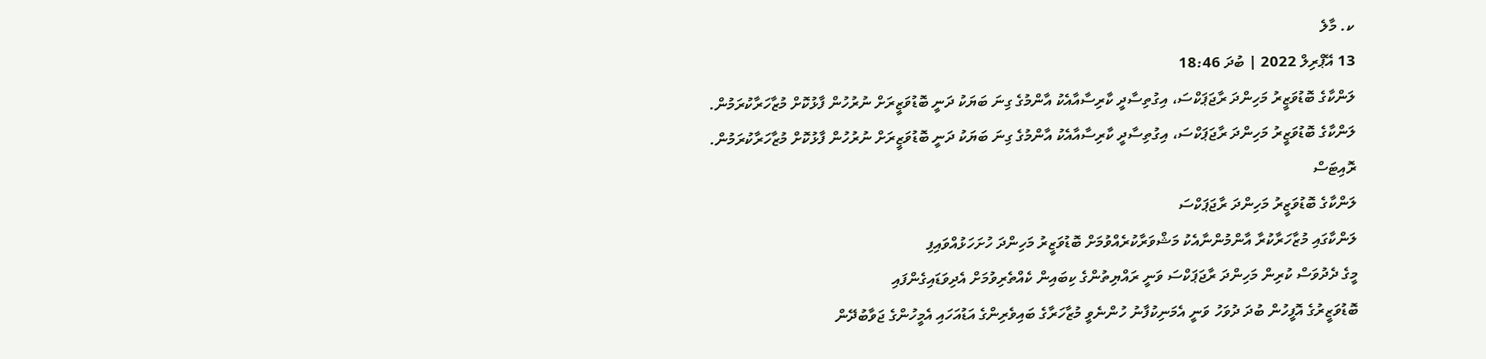ކ. މާލެ
13 އޭޕްރިލް 2022 | ބުދަ 18:46
ލަންކާގެ ބޮޑުވަޒީރު މަހިންދަ ރާޖަޕަކްސަ، އިގުތިސާދީ ކާރިސާއާއެކު އާންމުގެ ގިނަ ބަޔަކު ދަނީ ބޮޑުވަޒީރަށް ނުރުހުން ފާޅުކޮށް މުޒާހަރާކުރަމުން.
ލަންކާގެ ބޮޑުވަޒީރު މަހިންދަ ރާޖަޕަކްސަ، އިގުތިސާދީ ކާރިސާއާއެކު އާންމުގެ ގިނަ ބަޔަކު ދަނީ ބޮޑުވަޒީރަށް ނުރުހުން ފާޅުކޮށް މުޒާހަރާކުރަމުން.
ރޮއިޓަސް
ލަންކާގެ ބޮޑުވަޒީރު މަހިންދަ ރާޖަޕަކްސަ
ލަންކާގައި މުޒާހަރާކުރާ އާންމުންނާއެކު މަޝްވަރާކުރެއްވުމަށް ބޮޑުވަޒީރު މަހިންދަ ހުށަހަޅުއްވައިފި
މީގެ ދެދުވަސް ކުރިން މަހިންދަ ރާޖަޕަކްސަ ވަނީ ރައްޔިތުންގެ ކިބައިން ކެއްތެރިވުމަށް އެދިވަޑައިގެންފައި
ބޮޑުވަޒީރުގެ އޮފީހުން ބުދަ ދުވަހު ވަނީ އެމަނިކުފާނު ހުންނެވީ މުޒާހަރާގެ ބައިވެރިންގެ އަޑުއަހައި އެމީހުންގެ ޖަވާބުދޭން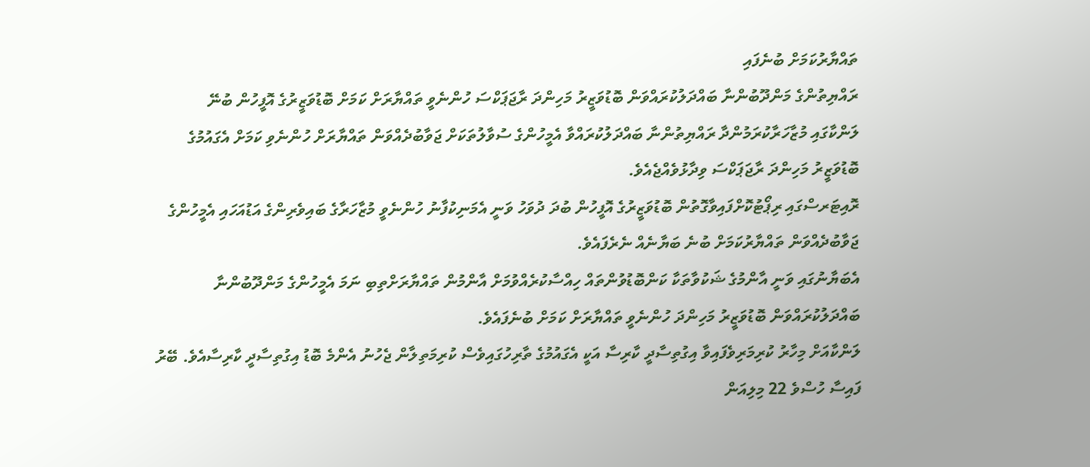ތައްޔާރުކަމަށް ބުނެފައި
ރައްޔިތުންގެ މަންދޫބުންނާ ބައްދަލުކުރައްވަން ބޮޑުވަޒީރު މަހިންދަ ރާޖަޕަކްސަ ހުންނެވީ ތައްޔާރަށް ކަމަށް ބޮޑުވަޒީރުގެ އޮފީހުން ބުނޭ
ލަންކާގައި މުޒާހަރާކުރަމުންދާ ރައްޔިތުންނާ ބައްދަލުކުރައްވާ އެމީހުންގެ ސުވާލުތަކަށް ޖަވާބުދެއްވަން ތައްޔާރަށް ހުންނެވި ކަމަށް އެގައުމުގެ ބޮޑުވަޒީރު މަހިންދަ ރާޖަޕަކްސަ ވިދާޅުވެއްޖެއެވެ.
ރޮއިޓަރސްގައި ރިޕޯޓުކޮށްފައިވާގޮތުން ބޮޑުވަޒީރުގެ އޮފީހުން ބުދަ ދުވަހު ވަނީ އެމަނިކުފާނު ހުންނެވީ މުޒާހަރާގެ ބައިވެރިންގެ އަޑުއަހައި އެމީހުންގެ ޖަވާބުދެއްވަން ތައްޔާރުކަމަށް ބުނެ ބަޔާނެއް ނެރެފައެވެ.
އެބަޔާނުގައި ވަނީ އާންމުގެ ޝަކުވާތަކާ ކަންބޮޑުވުންތައް ހިއްސާކުރެއްވުމަށް އާންމުން ތައްޔާރަށްތިބި ނަމަ އެމީހުންގެ މަންދޫބުންނާ ބައްދަލުކުރައްވަން ބޮޑުވަޒީރު މަހިންދަ ހުންނެވީ ތައްޔާރަށް ކަމަށް ބުނެފައެވެ.
ލަންކާއަށް މިހާރު ކުރިމަރިވެފައިވާ އިގުތިސާދީ ކާރިސާ އަކީ އެގައުމުގެ ތާރިހުގައިވެސް ކުރިމަތިލާން ޖެހުނު އެންމެ ބޮޑު އިގުތިސާދީ ކާރިސާއެވެ. ބޭރު ފައިސާ ހުސްވެ 22 މިލިއަން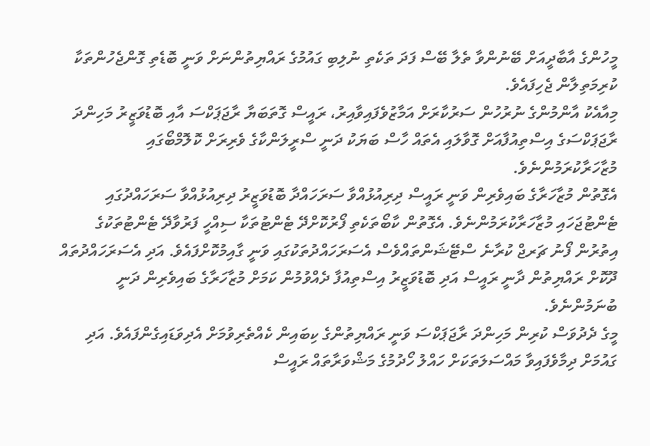މީހުންގެ އާބާދީއަށް ބޭނުންވާ ތެލާ ބޭސް ފަދަ ތަކެތި ނުލިބި ގައުމުގެ ރައްޔިތުންނަށް ވަނީ ބޮޑެތި ގޮންޖެހުންތަކާ ކުރިމަތިލާން ޖެހިފައެވެ.
މިއާއެކު އާންމުންގެ ނުރުހުން ސަރުކާރަށް އަމާޒުވެފައިވާއިރު، ރައީސް ގޮތަބަޔާ ރާޖަޕަކްސަ އާއި ބޮޑުވަޒީރު މަހިންދަ ރާޖަޕަކްސަގެ އިސްތިއުފާއަށް ގޮވާލައި އެތައް ހާސް ބަޔަކު ދަނީ ސްރީލަންކާގެ ވެރިރަށް ކޮލޮމްބޯގައި މުޒާހަރާކުރަމުންނެވެ.
އެގޮތުން މުޒާހަރާގެ ބައިވެރިން ވަނީ ރައީސް ދިރިއުޅުއްވާ ސަރަހައްދާ ބޮޑުވަޒީރު ދިރިއުޅުއްވާ ސަރަހައްދުގައި ޓެންޓުޖަހައި މުޒާހަރާކުރަމުންނެވެ. އެގޮތުން ކާބޯތަކެތި ފޯރުކޮށްދޭ ޓެންޓުތަކާ ސިއްހީ ފަރުވާދޭ ޓެންޓުތަކުގެ އިތުރުން ފޯނު ޗަރޖް ކުރާނެ ސްޓޭޝަންތައްވެސް އެސަރަހައްދުތަކުގައި ވަނީ ގާއިމުކޮށްފައެވެ. އަދި އެސަރަހައްދުތައް ދޫކޮށް ރައްޔިތުން ދާނީ ރައީސް އަދި ބޮޑުވަޒީރު އިސްތިއުފާ ދެއްވުމުން ކަމަށް މުޒާހަރާގެ ބައިވެރިން ދަނީ ބުނަމުންނެވެ.
މީގެ ދެދުވަސް ކުރިން މަހިންދަ ރާޖަޕަކްސަ ވަނީ ރައްޔިތުންގެ ކިބައިން ކެއްތެރިވުމަށް އެދިވަޑައިގެންފައެވެ. އަދި ގައުމަށް ދިމާވެފައިވާ މައްސަލަތަކަށް ހައްލު ހޯދުމުގެ މަޝްވަރާތައް ރައީސް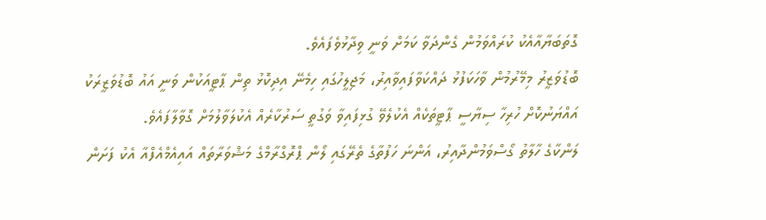ގޮތަބަޔާއާއެކު ކުރައްވަމުން ގެންދަވާ ކަމަށް ވަނީ ވިދާޅުވެފައެވެ.
ބޮޑުވަޒީރު މިމޭރުމުން ވާހަކަފުޅު ދައްކަވާފައިވާއިރު، މަޖިލީހުގައި ހިމެނޭ އިދިކޮޅު ތިން ޕާޓީއަކުން ވަނީ އައު ބޮޑުވަޒީރަކު އައްޔަނުކޮށް ހުރިހާ ސިޔާސީ ޕާޓީތަކެއް އެކުލެވޭ ގުޅިފައިވާ ވަގުތީ ސަރުކާރެއް އެކުލަވާލުމަށް ގޮވާލާފައެވެ.
ލަންކާގެ ހާލާތު ގޯސްވަމުންދާއިރު، އަންނަ ހަފުތާގެ ތެރޭގައި ލޯން ޕްރޮގްރާމްގެ މަޝްވަރާތައް އައިއެމްއެފްއާ އެކު ފަށަން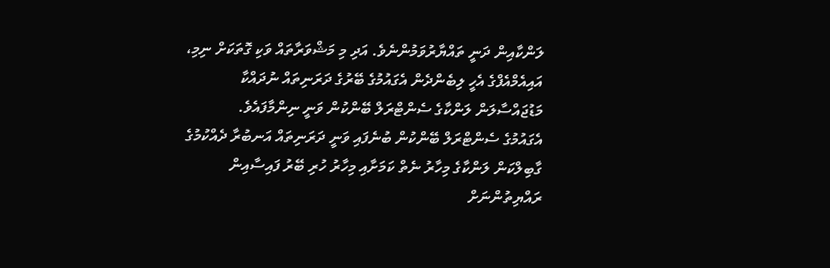ލަންކާއިން ދަނީ ތައްޔާރުވަމުންނެވެ. އަދި މި މަޝްވަރާތައް ވަކި ގޮތަކަށް ނިމި، އައިއެމްއެފްގެ އެހީ ލިބެންދެން އެގައުމުގެ ބޭރުގެ ދަރަނިތައް ނުދައްކާ މަޑުޖައްސާލަން ލަންކާގެ ސެންޓްރަލް ބޭންކުން ވަނީ ނިންމާފައެވެ.
އެގައުމުގެ ސެންޓްރަލް ބޭންކުން ބުނެފައި ވަނީ ދަރަނިތައް އަނބުރާ ދެއްކުމުގެ ގާބިލްކަން ލަންކާގެ މިހާރު ނެތް ކަމަށާއި މިހާރު ހުރި ބޭރު ފައިސާއިން ރައްޔިތުންނަށް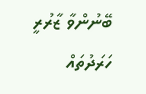ބޭނުންވާ ޒާރުރީ ހަރަދުތައް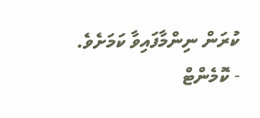ކުރަން ނިންމާފައިވާ ކަމަށެވެ.
- ކޮމެންޓް